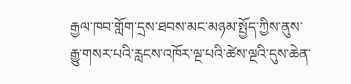རྒྱལ་ཁབ་གློག་དྲས་ཐབས་མང་མཉམ་སྤྱོད་ཀྱིས་ནུས་རྒྱུ་གསར་པའི་རླངས་འཁོར་ལྔ་པའི་ཚེས་ལྔའི་དུས་ཆེན་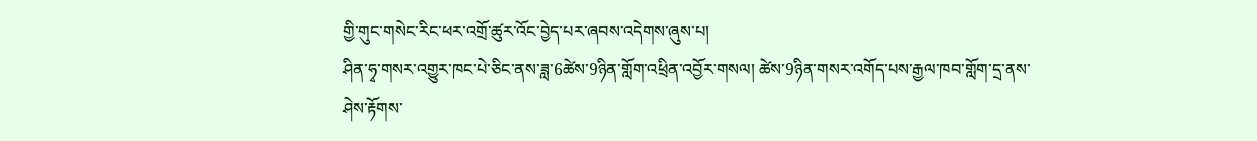གྱི་གུང་གསེང་རིང་ཕར་འགྲོ་ཚུར་འོང་བྱེད་པར་ཞབས་འདེགས་ཞུས་པ།
ཤིན་ཧྭ་གསར་འགྱུར་ཁང་པེ་ཅིང་ནས་ཟླ་6ཚེས་9ཉིན་གློག་འཕྲིན་འབྱོར་གསལ། ཚེས་9ཉིན་གསར་འགོད་པས་རྒྱལ་ཁབ་གློག་དྲ་ནས་ཤེས་རྟོགས་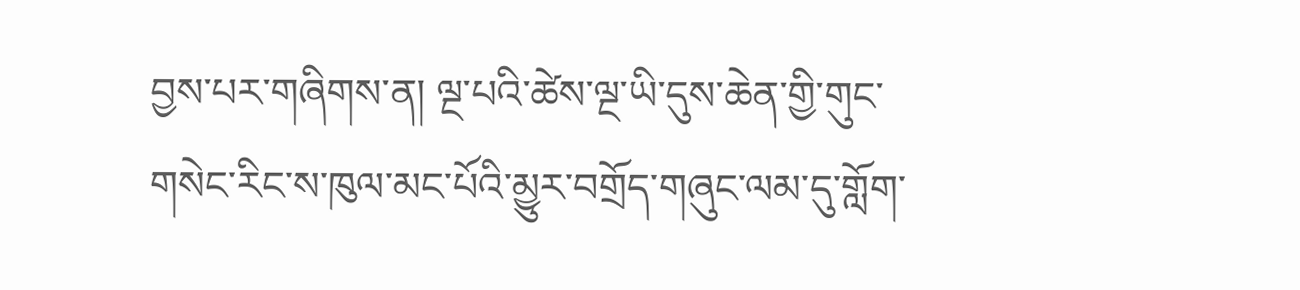བྱས་པར་གཞིགས་ན། ལྔ་པའི་ཚེས་ལྔ་ཡི་དུས་ཆེན་གྱི་གུང་གསེང་རིང་ས་ཁུལ་མང་པོའི་མྱུར་བགྲོད་གཞུང་ལམ་དུ་གློག་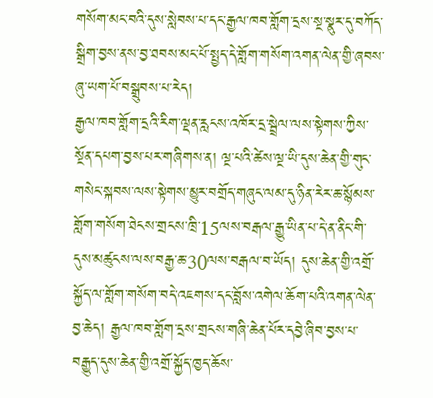གསོག་མང་བའི་དུས་སླེབས་པ་དང་རྒྱལ་ཁབ་གློག་དྲས་སྔ་སྣུར་དུ་བཀོད་སྒྲིག་བྱས་ནས་བྱ་ཐབས་མང་པོ་སྤྱད་དེ་གློག་གསོག་འགན་ལེན་གྱི་ཞབས་ཞུ་ཡག་པོ་བསྒྲུབས་པ་རེད།
རྒྱལ་ཁབ་གློག་དྲའི་རིག་ལྡན་རླངས་འཁོར་དྲ་སྦྲེལ་ལས་སྟེགས་ཀྱིས་སྔོན་དཔག་བྱས་པར་གཞིགས་ན། ལྔ་པའི་ཚེས་ལྔ་ཡི་དུས་ཆེན་གྱི་གུང་གསེང་སྐབས་ལས་སྟེགས་མྱུར་བགྲོད་གཞུང་ལམ་དུ་ཉིན་རེར་ཆ་སྙོམས་གློག་གསོག་ཐེངས་གྲངས་ཁྲི་15ལས་བརྒལ་རྒྱུ་ཡིན་པ་དེ་ན་ནིང་གི་དུས་མཚུངས་ལས་བརྒྱ་ཆ་30ལས་བརྒལ་བ་ཡོད། དུས་ཆེན་གྱི་འགྲོ་སྐྱོད་ལ་གློག་གསོག་བདེ་འཇགས་དང་བློས་འགེལ་ཆོག་པའི་འགན་ལེན་བྱ་ཆེད། རྒྱལ་ཁབ་གློག་དྲས་གྲངས་གཞི་ཆེན་པོར་དབྱེ་ཞིབ་བྱས་པ་བརྒྱུད་དུས་ཆེན་གྱི་འགྲོ་སྐྱོད་ཁྱད་ཆོས་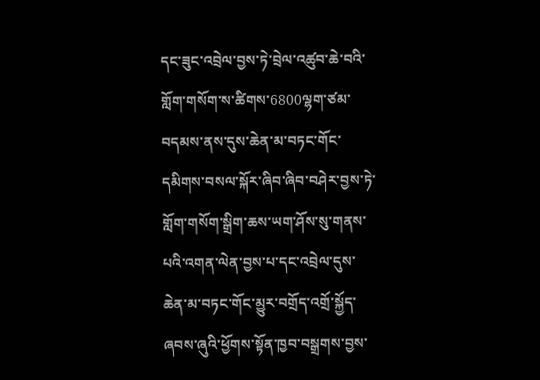དང་ཟུང་འབྲེལ་བྱས་ཏེ་བྲེལ་འཚུབ་ཆེ་བའི་གློག་གསོག་ས་ཚིགས་6800ལྷག་ཙམ་བདམས་ནས་དུས་ཆེན་མ་བཏང་གོང་དམིགས་བསལ་སྐོར་ཞིབ་ཞིབ་བཤེར་བྱས་ཏེ་གློག་གསོག་སྒྲིག་ཆས་ཡག་ཤོས་སུ་གནས་པའི་འགན་ལེན་བྱས་པ་དང་འབྲེལ་དུས་ཆེན་མ་བཏང་གོང་མྱུར་བགྲོད་འགྲོ་སྐྱོད་ཞབས་ཞུའི་ཕྱོགས་སྟོན་ཁྱབ་བསྒྲགས་བྱས་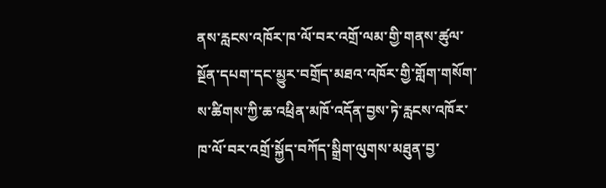ནས་རླངས་འཁོར་ཁ་ལོ་བར་འགྲོ་ལམ་གྱི་གནས་ཚུལ་སྔོན་དཔག་དང་མྱུར་བགྲོད་མཐའ་འཁོར་གྱི་གློག་གསོག་ས་ཚིགས་ཀྱི་ཆ་འཕྲིན་མཁོ་འདོན་བྱས་ཏེ་རླངས་འཁོར་ཁ་ལོ་བར་འགྲོ་སྐྱོད་བཀོད་སྒྲིག་ལུགས་མཐུན་བྱ་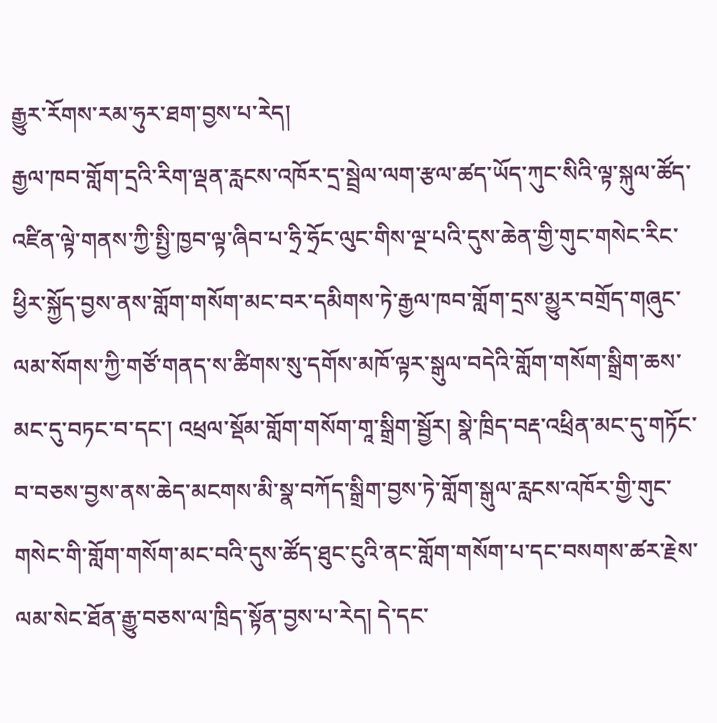རྒྱུར་རོགས་རམ་ཧུར་ཐག་བྱས་པ་རེད།
རྒྱལ་ཁབ་གློག་དྲའི་རིག་ལྡན་རླངས་འཁོར་དྲ་སྦྲེལ་ལག་རྩལ་ཚད་ཡོད་ཀུང་སིའི་ལྟ་སྐུལ་ཚོད་འཛིན་ལྟེ་གནས་ཀྱི་སྤྱི་ཁྱབ་ལྟ་ཞིབ་པ་ཧྲི་ཧྲོང་ལུང་གིས་ལྔ་པའི་དུས་ཆེན་གྱི་གུང་གསེང་རིང་ཕྱིར་སྐྱོད་བྱས་ནས་གློག་གསོག་མང་བར་དམིགས་ཏེ་རྒྱལ་ཁབ་གློག་དྲས་མྱུར་བགྲོད་གཞུང་ལམ་སོགས་ཀྱི་གཙོ་གནད་ས་ཚིགས་སུ་དགོས་མཁོ་ལྟར་སྒུལ་བདེའི་གློག་གསོག་སྒྲིག་ཆས་མང་དུ་བཏང་བ་དང་། འཕྲལ་སྡོམ་གློག་གསོག་གཱ་སྒྲིག་སྦྱོར། སྣེ་ཁྲིད་བརྡ་འཕྲིན་མང་དུ་གཏོང་བ་བཅས་བྱས་ནས་ཆེད་མངགས་མི་སྣ་བཀོད་སྒྲིག་བྱས་ཏེ་གློག་སྒུལ་རླངས་འཁོར་གྱི་གུང་གསེང་གི་གློག་གསོག་མང་བའི་དུས་ཚོད་ཐུང་ངུའི་ནང་གློག་གསོག་པ་དང་བསགས་ཚར་རྗེས་ལམ་སེང་ཐོན་རྒྱུ་བཅས་ལ་ཁྲིད་སྟོན་བྱས་པ་རེད། དེ་དང་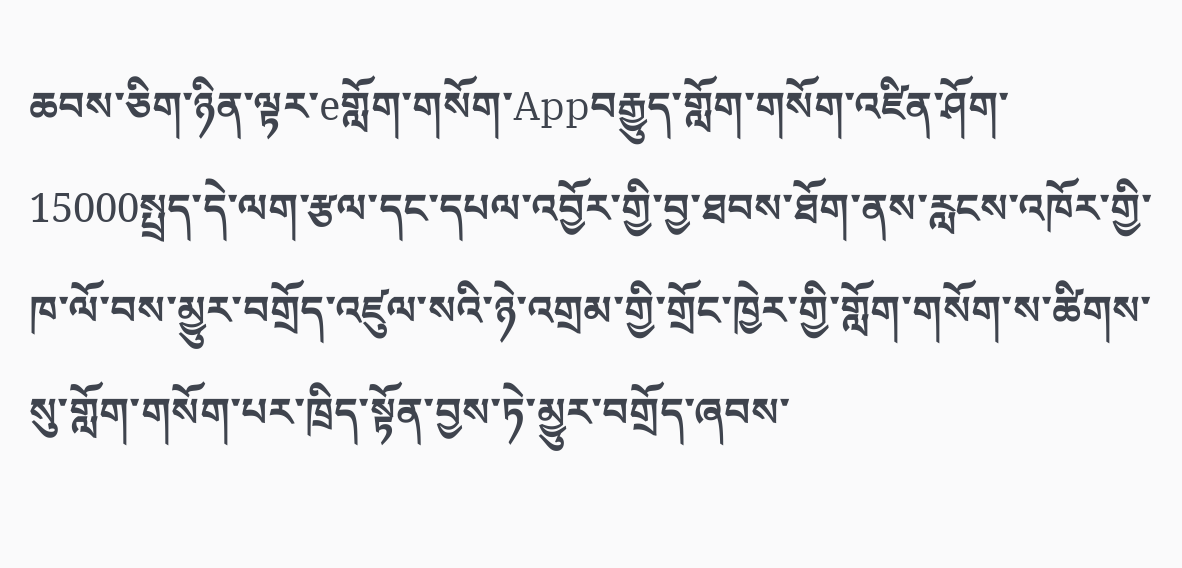ཆབས་ཅིག་ཉིན་ལྟར་eགློག་གསོག་Appབརྒྱུད་གློག་གསོག་འཛིན་ཤོག་15000སྤྲད་དེ་ལག་རྩལ་དང་དཔལ་འབྱོར་གྱི་བྱ་ཐབས་ཐོག་ནས་རླངས་འཁོར་གྱི་ཁ་ལོ་བས་མྱུར་བགྲོད་འཛུལ་སའི་ཉེ་འགྲམ་གྱི་གྲོང་ཁྱེར་གྱི་གློག་གསོག་ས་ཚིགས་སུ་གློག་གསོག་པར་ཁྲིད་སྟོན་བྱས་ཏེ་མྱུར་བགྲོད་ཞབས་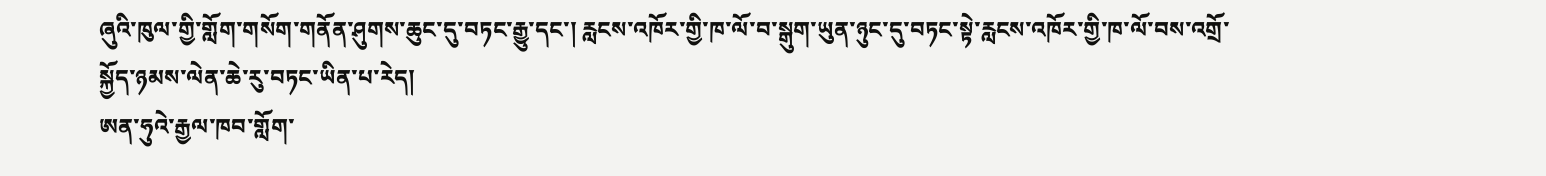ཞུའི་ཁུལ་གྱི་གློག་གསོག་གནོན་ཤུགས་ཆུང་དུ་བཏང་རྒྱུ་དང་། རླངས་འཁོར་གྱི་ཁ་ལོ་བ་སྒུག་ཡུན་ཉུང་དུ་བཏང་སྟེ་རླངས་འཁོར་གྱི་ཁ་ལོ་བས་འགྲོ་སྐྱོད་ཉམས་ལེན་ཆེ་རུ་བཏང་ཡིན་པ་རེད།
ཨན་ཧུའེ་རྒྱལ་ཁབ་གློག་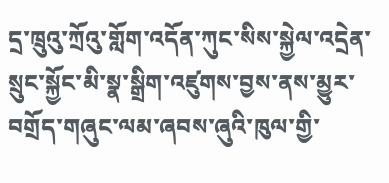དྲ་ཁྲུའུ་ཀྲོའུ་གློག་འདོན་ཀུང་སིས་སྐྱེལ་འདྲེན་སྲུང་སྐྱོང་མི་སྣ་སྒྲིག་འཛུགས་བྱས་ནས་མྱུར་བགྲོད་གཞུང་ལམ་ཞབས་ཞུའི་ཁུལ་གྱི་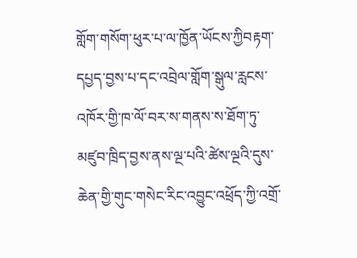གློག་གསོག་ཕུར་པ་ལ་ཁྱོན་ཡོངས་ཀྱིབརྟག་དཔྱད་བྱས་པ་དང་འབྲེལ་གློག་སྒུལ་རླངས་འཁོར་གྱི་ཁ་ལོ་བར་ས་གནས་ས་ཐོག་ཏུ་མཛུབ་ཁྲིད་བྱས་ནས་ལྔ་པའི་ཚེས་ལྔའི་དུས་ཆེན་གྱི་གུང་གསེང་རིང་འབྱུང་འཕྲོད་ཀྱི་འགྲོ་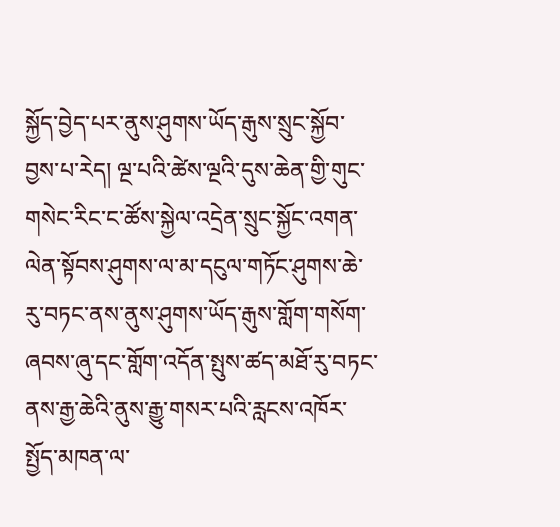སྐྱོད་བྱེད་པར་ནུས་ཤུགས་ཡོད་རྒུས་སྲུང་སྐྱོབ་བྱས་པ་རེད། ལྔ་པའི་ཚེས་ལྔའི་དུས་ཆེན་གྱི་གུང་གསེང་རིང་ང་ཚོས་སྐྱེལ་འདྲེན་སྲུང་སྐྱོང་འགན་ལེན་སྟོབས་ཤུགས་ལ་མ་དངུལ་གཏོང་ཤུགས་ཆེ་རུ་བཏང་ནས་ནུས་ཤུགས་ཡོད་རྒུས་གློག་གསོག་ཞབས་ཞུ་དང་གློག་འདོན་སྤུས་ཚད་མཐོ་རུ་བཏང་ནས་རྒྱ་ཆེའི་ནུས་རྒྱུ་གསར་པའི་རླངས་འཁོར་སྤྱོད་མཁན་ལ་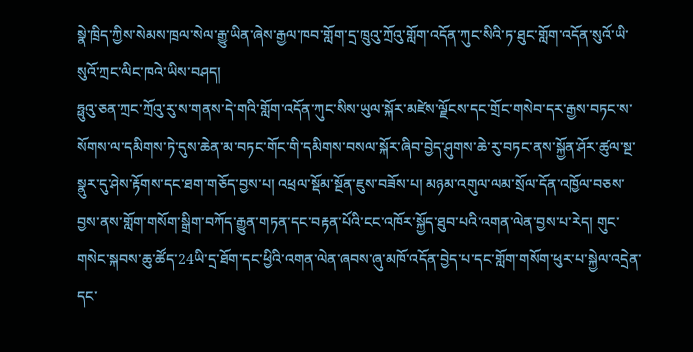སྣེ་ཁྲིད་ཀྱིས་སེམས་ཁྲལ་སེལ་རྒྱུ་ཡིན་ཞེས་རྒྱལ་ཁབ་གློག་དྲ་ཁྲུའུ་ཀྲོའུ་གློག་འདོན་ཀུང་སིའི་ཏ་ཐུང་གློག་འདོན་སུའོ་ཡི་སུའོ་ཀྲང་ལིང་ཁའེ་ཡིས་བཤད།
ཧྥུའུ་ཅན་ཀྲང་ཀྲོའུ་རུ་ས་གནས་དེ་གའི་གློག་འདོན་ཀུང་སིས་ཡུལ་སྐོར་མཛེས་ལྗོངས་དང་གྲོང་གསེབ་དར་རྒྱས་བཏང་ས་སོགས་ལ་དམིགས་ཏེ་དུས་ཆེན་མ་བཏང་གོང་གི་དམིགས་བསལ་སྐོར་ཞིབ་བྱེད་ཤུགས་ཆེ་རུ་བཏང་ནས་སྐྱོན་ཤོར་ཚུལ་སྔ་སྣུར་དུ་ཤེས་རྟོགས་དང་ཐག་གཅོད་བྱས་པ། འཕྲལ་སྡོམ་སྔོན་ཇུས་བཟོས་པ། མཉམ་འགུལ་ལམ་སྲོལ་དོན་འཁྱོལ་བཅས་བྱས་ནས་གློག་གསོག་སྒྲིག་བཀོད་རྒྱུན་གཏན་དང་བརྟན་པོའི་ངང་འཁོར་སྐྱོད་ཐུབ་པའི་འགན་ལེན་བྱས་པ་རེད། གུང་གསེང་སྐབས་ཆུ་ཚོད་24ཡི་དྲ་ཐོག་དང་ཕྱིའི་འགན་ལེན་ཞབས་ཞུ་མཁོ་འདོན་བྱེད་པ་དང་གློག་གསོག་ཕུར་པ་སྐྱེལ་འདྲེན་དང་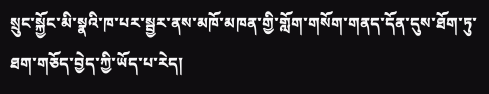སྲུང་སྐྱོང་མི་སྣའི་ཁ་པར་སྦྱར་ནས་མཁོ་མཁན་གྱི་གློག་གསོག་གནད་དོན་དུས་ཐོག་ཏུ་ཐག་གཅོད་བྱེད་ཀྱི་ཡོད་པ་རེད།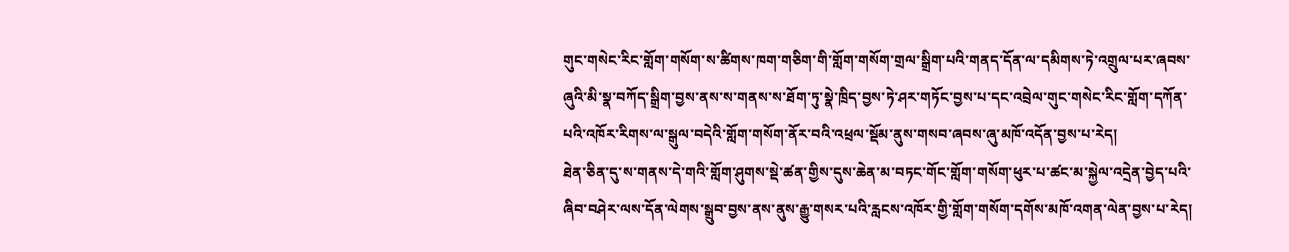གུང་གསེང་རིང་གློག་གསོག་ས་ཚིགས་ཁག་གཅིག་གི་གློག་གསོག་གྲལ་སྒྲིག་པའི་གནད་དོན་ལ་དམིགས་ཏེ་འགྲུལ་པར་ཞབས་ཞུའི་མི་སྣ་བཀོད་སྒྲིག་བྱས་ནས་ས་གནས་ས་ཐོག་ཏུ་སྣེ་ཁྲིད་བྱས་ཏེ་ཤར་གཏོང་བྱས་པ་དང་འབྲེལ་གུང་གསེང་རིང་གློག་དཀོན་པའི་འཁོར་རིགས་ལ་སྒུལ་བདེའི་གློག་གསོག་ནོར་བའི་འཕྲལ་སྡོམ་ནུས་གསབ་ཞབས་ཞུ་མཁོ་འདོན་བྱས་པ་རེད།
ཐེན་ཅིན་དུ་ས་གནས་དེ་གའི་གློག་ཤུགས་སྡེ་ཚན་གྱིས་དུས་ཆེན་མ་བཏང་གོང་གློག་གསོག་ཕུར་པ་ཚང་མ་སྐྱེལ་འདྲེན་བྱེད་པའི་ཞིབ་བཤེར་ལས་དོན་ལེགས་སྒྲུབ་བྱས་ནས་ནུས་རྒྱུ་གསར་པའི་རླངས་འཁོར་གྱི་གློག་གསོག་དགོས་མཁོ་འགན་ལེན་བྱས་པ་རེད།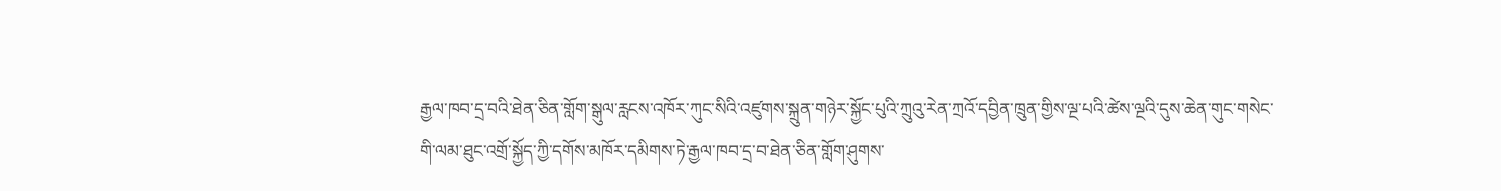རྒྱལ་ཁབ་དྲ་བའི་ཐེན་ཅིན་གློག་སྒུལ་རླངས་འཁོར་ཀུང་སིའི་འཛུགས་སྐྲུན་གཉེར་སྐྱོང་པུའི་ཀྲུའུ་རེན་ཀྲའོ་དབྱིན་ཁྲུན་གྱིས་ལྔ་པའི་ཚེས་ལྔའི་དུས་ཆེན་གུང་གསེང་གི་ལམ་ཐུང་འགྲོ་སྐྱོད་ཀྱི་དགོས་མཁོར་དམིགས་ཏེ་རྒྱལ་ཁབ་དྲ་བ་ཐེན་ཅིན་གློག་ཤུགས་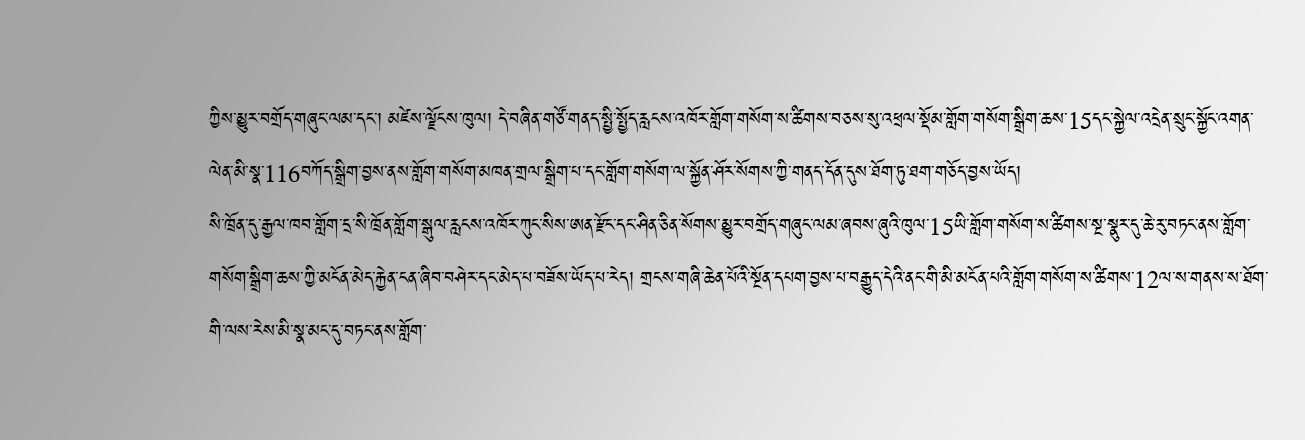ཀྱིས་མྱུར་བགྲོད་གཞུང་ལམ་དང་། མཛེས་ལྗོངས་ཁུལ། དེ་བཞིན་གཙོ་གནད་སྤྱི་སྤྱོད་རླངས་འཁོར་གློག་གསོག་ས་ཚིགས་བཅས་སུ་འཕྲལ་སྡོམ་གློག་གསོག་སྒྲིག་ཆས་15དང་སྐྱེལ་འདྲེན་སྲུང་སྐྱོང་འགན་ལེན་མི་སྣ་116བཀོད་སྒྲིག་བྱས་ནས་གློག་གསོག་མཁན་གྲལ་སྒྲིག་པ་དང་གློག་གསོག་ལ་སྐྱོན་ཤོར་སོགས་ཀྱི་གནད་དོན་དུས་ཐོག་ཏུ་ཐག་གཅོད་བྱས་ཡོད།
སི་ཁྲོན་དུ་རྒྱལ་ཁབ་གློག་དྲ་སི་ཁྲོན་གློག་སྒུལ་རླངས་འཁོར་ཀུང་སིས་ཨན་རྫོང་དང་ཤིན་ཅིན་སོགས་མྱུར་བགྲོད་གཞུང་ལམ་ཞབས་ཞུའི་ཁུལ་15ཡི་གློག་གསོག་ས་ཚིགས་སྔ་སྣུར་དུ་ཆེ་རུ་བཏང་ནས་གློག་གསོག་སྒྲིག་ཆས་ཀྱི་མངོན་མེད་རྐྱེན་ངན་ཞིབ་བཤེར་དང་མེད་པ་བཟོས་ཡོད་པ་རེད། གྲངས་གཞི་ཆེན་པོའི་སྔོན་དཔག་བྱས་པ་བརྒྱུད་དེའི་ནང་གི་མི་མངོན་པའི་གློག་གསོག་ས་ཚིགས་12ལ་ས་གནས་ས་ཐོག་གི་ལས་རེས་མི་སྣ་མང་དུ་བཏང་ནས་གློག་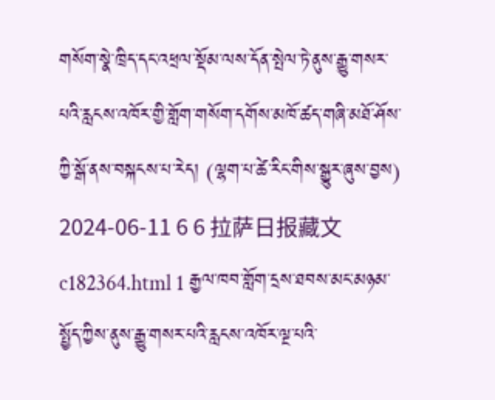གསོག་སྣེ་ཁྲིད་དང་འཕྲལ་སྡོམ་ལས་དོན་སྤེལ་ཏེ་ནུས་རྒྱུ་གསར་པའི་རླངས་འཁོར་གྱི་གློག་གསོག་དགོས་མཁོ་ཚད་གཞི་མཐོ་ཤོས་ཀྱི་སྒོ་ནས་བསྐངས་པ་རེད། (ལྷག་པ་ཚེ་རིང་གིས་སྒྱུར་ཞུས་བྱས)
2024-06-11 6 6 拉萨日报藏文 c182364.html 1 རྒྱལ་ཁབ་གློག་དྲས་ཐབས་མང་མཉམ་སྤྱོད་ཀྱིས་ནུས་རྒྱུ་གསར་པའི་རླངས་འཁོར་ལྔ་པའི་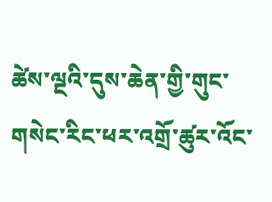ཚེས་ལྔའི་དུས་ཆེན་གྱི་གུང་གསེང་རིང་ཕར་འགྲོ་ཚུར་འོང་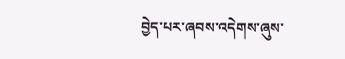བྱེད་པར་ཞབས་འདེགས་ཞུས་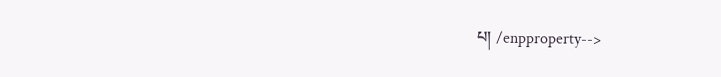པ། /enpproperty-->